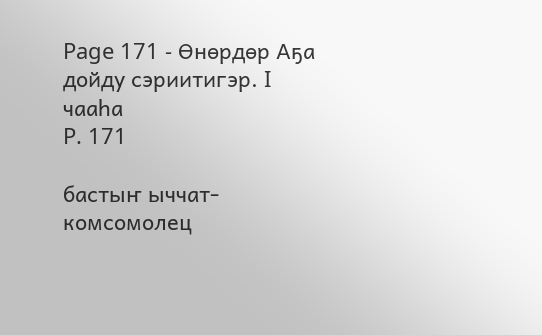Page 171 - Өнөрдөр Аҕа дойду сэриитигэр. I чааһа
P. 171

бастыҥ ыччат-комсомолец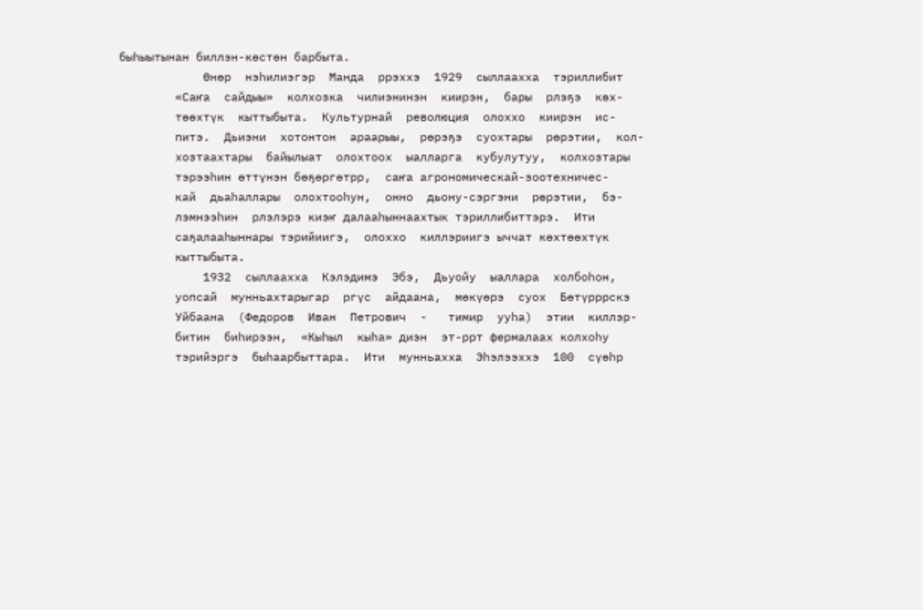быһыытынан биллэн-көстөн барбыта.
            Өнөр  нэһилиэгэр  Манда  ррэххэ  1929  сыллаахха  тэриллибит
        «Саҥа  сайдыы»  колхозка  чилиэнинэн  киирэн,  бары  рлэҕэ  көх-
        төөхтүк  кыттыбыта.  Культурнай  революция  олоххо  киирэн  ис-
        питэ.  Дьиэни  хотонтон  араарыы,  рөрэҕэ  суохтары  рөрэтии,  кол-
        хозтаахтары  байылыат  олохтоох  ыалларга  кубулутуу,  колхозтары
        тэрээһин өттүнэн бөҕөргөтрр,  саҥа агрономическай-зоотехничес-
        кай  дьаһаллары  олохтооһун,  онно  дьону-сэргэни  рөрэтии,  бэ-
        лэмнээһин  рлэлэрэ киэҥ далааһыннаахтык тэриллибиттэрэ.  Ити
        саҕалааһыннары тэрийиигэ,  олоххо  киллэриигэ ыччат көхтөөхтүк
        кыттыбыта.
            1932  сыллаахха  Кэлэдимэ  Эбэ,  Дьуойу  ыаллара  холбоһон,
        уопсай  мунньахтарыгар  ргүс  айдаана,  мөкүөрэ  суох  Бөтүрррскэ
        Уйбаана  (Федоров  Иван  Петрович  -   тимир  ууһа)  этии  киллэр-
        битин  биһирээн,  «Кыһыл  кыһа» диэн  эт-ррт фермалаах колхоһу
        тэрийэргэ  быһаарбыттара.  Ити  мунньахха  Эһэлээххэ  100  сүөһр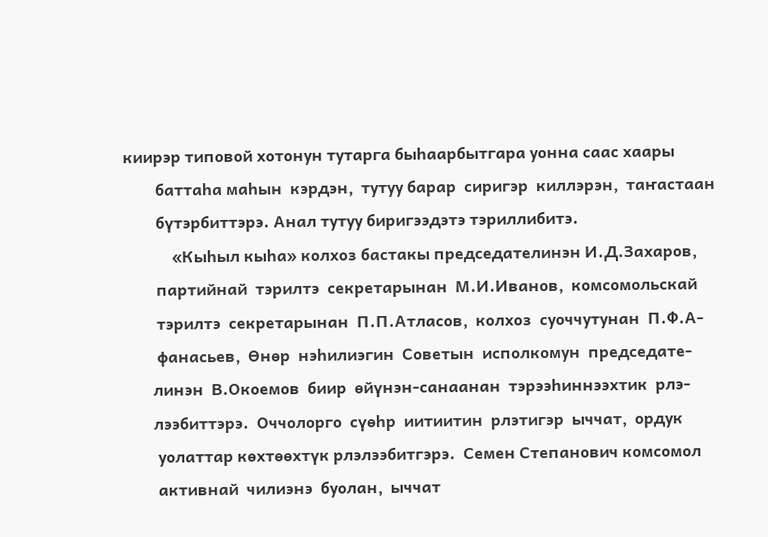киирэр типовой хотонун тутарга быһаарбытгара уонна саас хаары
        баттаһа маһын  кэрдэн,  тутуу барар  сиригэр  киллэрэн,  таҥастаан
        бүтэрбиттэрэ. Анал тутуу биригээдэтэ тэриллибитэ.
            «Кыһыл кыһа» колхоз бастакы председателинэн И.Д.Захаров,
        партийнай  тэрилтэ  секретарынан  М.И.Иванов,  комсомольскай
        тэрилтэ  секретарынан  П.П.Атласов,  колхоз  суоччутунан  П.Ф.А-
        фанасьев,  Өнөр  нэһилиэгин  Советын  исполкомун  председате-
       линэн  В.Окоемов  биир  өйүнэн-санаанан  тэрээһиннээхтик  рлэ-
       лээбиттэрэ.  Оччолорго  сүөһр  иитиитин  рлэтигэр  ыччат,  ордук
        уолаттар көхтөөхтүк рлэлээбитгэрэ.  Семен Степанович комсомол
        активнай  чилиэнэ  буолан,  ыччат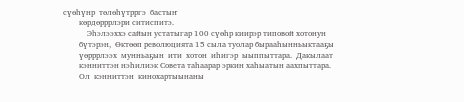сүөһүнр  төлөһүтрргэ  бастыҥ
        көрдөрррлэри ситиспитэ.
            Эһэлээххэ сайын устатыгар 100 сүөһр киирэр типовой хотонун
        бүтэрэн,  Өктөөп революцията 15 сыла туолар бырааһынньыктааҕы
        үөрррлээх  мунньаҕын  ити  хотон  иһигэр  ыыппыттара.  Дакылаат
        кэнниттэн нэһилиэк Совета таһаарар эркин хаһыатын аахпыттара.
        Ол  кэнниттэн  кинохартыынаны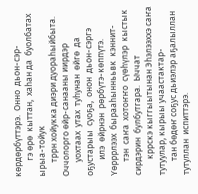көрдөрбүттэрэ.  Онно  дьон-сэр-
        гэ өрө  кыттан,  хаһан да  буолбатах ырыа-тойук
       тррн хойукка диэри дуораһыйбыта. Оччолорго өйр-санааны иирдэр
       уохтаах  утах  туһунан  өйгө  да  оҕустарыы  суоҕа,  онон  дьон-сэргэ
        илэ  өйрнэн  рөрбүтэ-көппүтэ.  Үөрррлээх  бырааһыннььвк  кэннит-
       тэн  саҥа  хотоҥҥо  сүөһүлэр  кыстык  сирдэрин  булбутгара.  Ыччат
        кррскэ кыггыытынан Эһэлээххэ саҥа тутуулар, кырыы учаастактар-
       тан бөдөҥ соҕус дьиэлэр аҕалыллан тутуллан  испиттэрэ.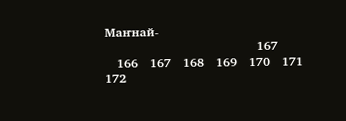Маҥнай-
                                      167
   166   167   168   169   170   171   172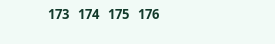173   174   175   176